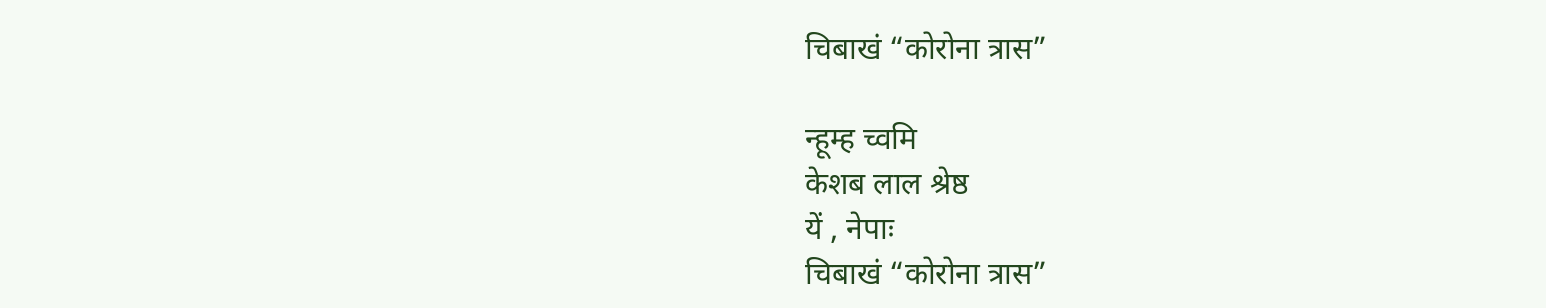चिबाखं “कोरोना त्रास”

न्हूम्ह च्वमि
केशब लाल श्रेष्ठ
यें , नेपाः
चिबाखं “कोरोना त्रास”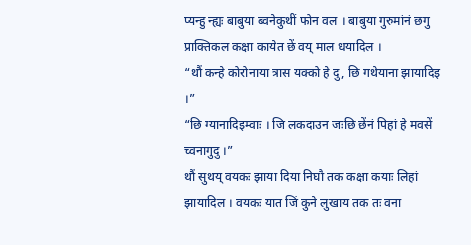प्यन्हु न्ह्यः बाबुया ब्वनेकुथीं फोन वल । बाबुया गुरुमांनं छगु प्राक्तिकल कक्षा कायेत छें वय् माल धयादिल ।
“थौं कन्हे कोरोनाया त्रास यक्को हे दु, छि गथेयाना झायादिइ ।”
“छि ग्यानादिइम्वाः । जि लकदाउन जःछि छेंनं पिहां हे मवसें च्वनागुदु ।”
थौं सुथय् वयकः झाया दिया निघौ तक कक्षा कयाः लिहां झायादिल । वयकः यात जिं कुने लुखाय तक तः वना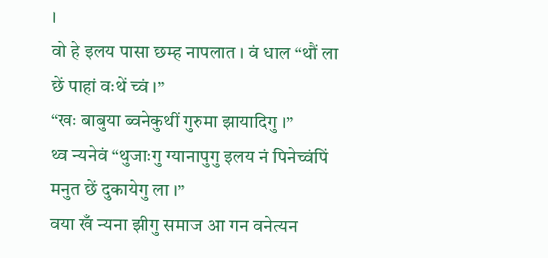।
वो हे इलय पासा छम्ह नापलात । वं धाल “थौं ला छें पाहां वःथें च्वं ।”
“खः बाबुया ब्वनेकुथीं गुरुमा झायादिगु ।”
थ्व न्यनेवं “थुजाःगु ग्यानापुगु इलय नं पिनेच्वंपिं मनुत छें दुकायेगु ला ।”
वया खँ न्यना झीगु समाज आ गन वनेत्यन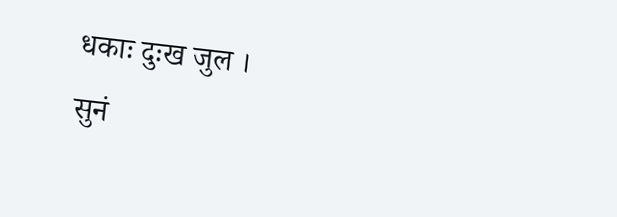धकाः दुःख जुल ।
सुनं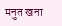मनुत खना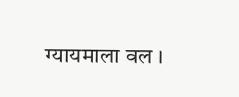ग्यायमाला वल ।